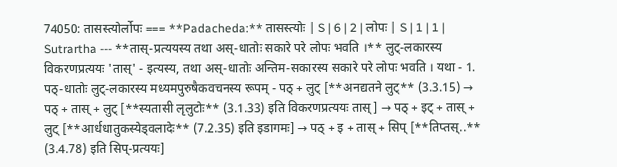74050: तासस्त्योर्लोपः === **Padacheda:** तासस्त्योः | S | 6 | 2 | लोपः | S | 1 | 1 | Sutrartha --- **तास्-प्रत्ययस्य तथा अस्-धातोः सकारे परे लोपः भवति ।** लुट्-लकारस्य विकरणप्रत्ययः 'तास्' - इत्यस्य, तथा अस्-धातोः अन्तिम-सकारस्य सकारे परे लोपः भवति । यथा - 1. पठ्-धातोः लुट्-लकारस्य मध्यमपुरुषैकवचनस्य रूपम् - पठ् + लुट् [**अनद्यतने लुट्** (3.3.15) → पठ् + तास् + लुट् [**स्यतासी लृलुटोः** (3.1.33) इति विकरणप्रत्ययः तास्] → पठ् + इट् + तास् + लुट् [**आर्धधातुकस्येड्वलादेः** (7.2.35) इति इडागमः] → पठ् + इ + तास् + सिप् [**तिप्तस्..** (3.4.78) इति सिप्-प्रत्ययः]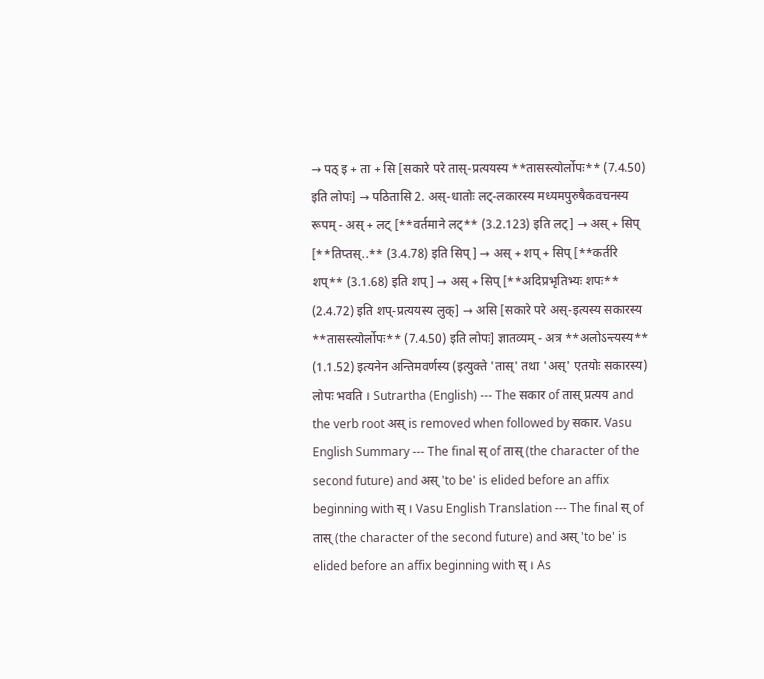→ पठ् इ + ता + सि [सकारे परे तास्-प्रत्ययस्य **तासस्त्योर्लोपः** (7.4.50) इति लोपः] → पठितासि 2. अस्-धातोः लट्-लकारस्य मध्यमपुरुषैकवचनस्य रूपम् - अस् + लट् [**वर्तमाने लट्** (3.2.123) इति लट्] → अस् + सिप् [**तिप्तस्..** (3.4.78) इति सिप्] → अस् + शप् + सिप् [**कर्तरि शप्** (3.1.68) इति शप्] → अस् + सिप् [**अदिप्रभृतिभ्यः शपः** (2.4.72) इति शप्-प्रत्ययस्य लुक्] → असि [सकारे परे अस्-इत्यस्य सकारस्य **तासस्त्योर्लोपः** (7.4.50) इति लोपः] ज्ञातव्यम् - अत्र **अलोऽन्त्यस्य** (1.1.52) इत्यनेन अन्तिमवर्णस्य (इत्युक्ते 'तास्' तथा 'अस्' एतयोः सकारस्य) लोपः भवति । Sutrartha (English) --- The सकार of तास् प्रत्यय and the verb root अस् is removed when followed by सकार. Vasu English Summary --- The final स् of तास् (the character of the second future) and अस् 'to be' is elided before an affix beginning with स् । Vasu English Translation --- The final स् of तास् (the character of the second future) and अस् 'to be' is elided before an affix beginning with स् । As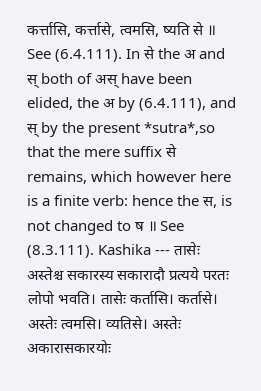कर्त्तासि, कर्त्तासे, त्वमसि, ष्यति से ॥ See (6.4.111). In से the अ and स् both of अस् have been elided, the अ by (6.4.111), and स् by the present *sutra*,so that the mere suffix से remains, which however here is a finite verb: hence the स, is not changed to ष ॥ See (8.3.111). Kashika --- तासेः अस्तेश्च सकारस्य सकारादौ प्रत्यये परतः लोपो भवति। तासेः कर्तासि। कर्तासे। अस्तेः त्वमसि। व्यतिसे। अस्तेः अकारासकारयोः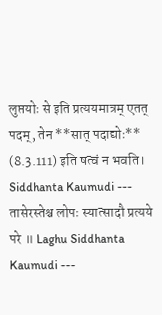लुप्तयोः से इति प्रत्ययमात्रम् एतत् पदम्, तेन **सात् पदाद्योः** (8.3.111) इति षत्वं न भवति। Siddhanta Kaumudi --- तासेरस्तेश्च लोपः स्यात्सादौ प्रत्यये परे ॥ Laghu Siddhanta Kaumudi ---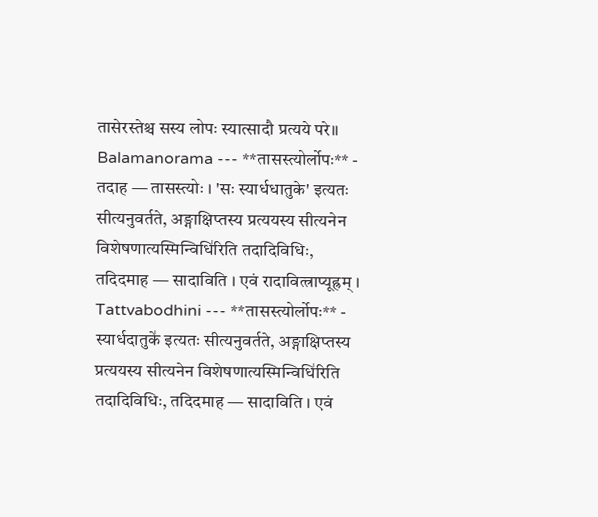तासेरस्तेश्च सस्य लोपः स्यात्सादौ प्रत्यये परे॥ Balamanorama --- **तासस्त्योर्लोपः** - तदाह — तासस्त्योः । 'सः स्यार्धधातुके' इत्यतः सीत्यनुवर्तते, अङ्गाक्षिप्तस्य प्रत्ययस्य सीत्यनेन विशेषणात्यस्मिन्विधि॑रिति तदादिविधिः, तदिदमाह — सादाविति । एवं रादावित्त्राप्यूह्रम् । Tattvabodhini --- **तासस्त्योर्लोपः** - स्यार्धदातुके॑ इत्यतः सीत्यनुवर्तते, अङ्गाक्षिप्तस्य प्रत्ययस्य सीत्यनेन विशेषणात्यस्मिन्विधि॑रिति तदादिविधिः, तदिदमाह — सादाविति । एवं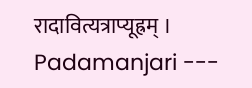रादावित्यत्राप्यूह्रम् । Padamanjari ---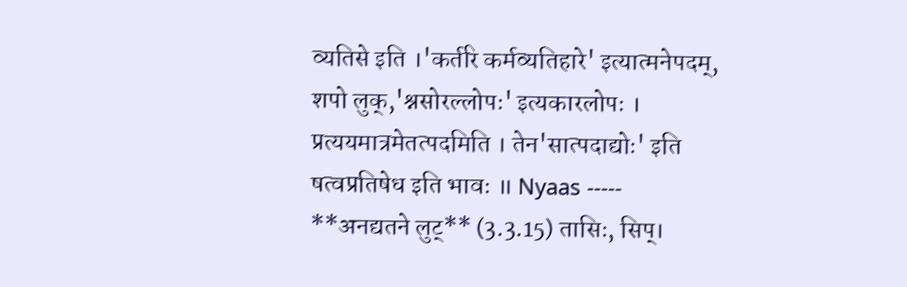व्यतिसे इति ।'कर्तरि कर्मव्यतिहारे' इत्यात्मनेपदम्, शपो लुक्,'श्नसोरल्लोपः' इत्यकारलोपः । प्रत्ययमात्रमेतत्पदमिति । तेन'सात्पदाद्योः' इति षत्वप्रतिषेध इति भावः ॥ Nyaas ----- **अनद्यतने लुट्** (3.3.15) तासिः, सिप्।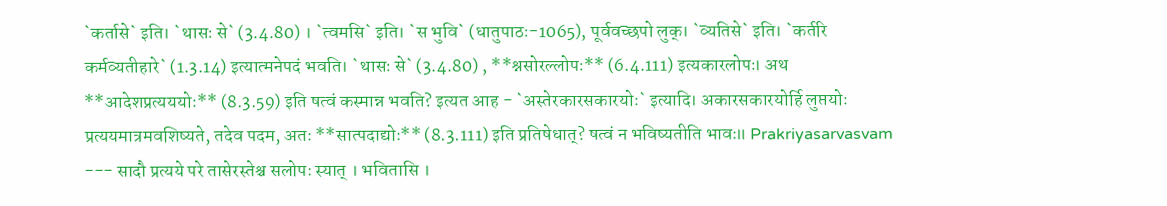`कर्तासे` इति। `थासः से` (3.4.80) । `त्वमसि` इति। `स भुवि` (धातुपाठः-1065), पूर्ववच्छपो लुक्। `व्यतिसे` इति। `कर्तरि कर्मव्यतीहारे` (1.3.14) इत्यात्मनेपदं भवति। `थासः से` (3.4.80) , **श्नसोरल्लोपः** (6.4.111) इत्यकारलोपः। अथ **आदेशप्रत्यययोः** (8.3.59) इति षत्वं कस्मान्न भवति? इत्यत आह - `अस्तेरकारसकारयोः` इत्यादि। अकारसकारयोर्हि लुप्तयोः प्रत्ययमात्रमवशिष्यते, तदेव पदम, अतः **सात्पदाद्योः** (8.3.111) इति प्रतिषेधात्? षत्वं न भविष्यतीति भावः॥ Prakriyasarvasvam --- सादौ प्रत्यये परे तासेरस्तेश्च सलोपः स्यात् । भवितासि ।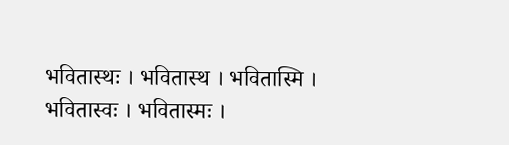भवितास्थः । भवितास्थ । भवितास्मि । भवितास्वः । भवितास्मः ।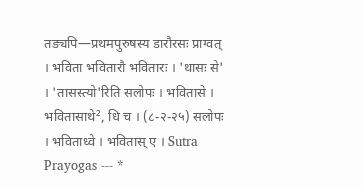तङ्यपि—प्रथमपुरुषस्य डारौरसः प्राग्वत् । भविता भवितारौ भवितारः । 'थासः से' । 'तासस्त्यो'रिति सलोपः । भवितासे । भवितासाथे², धि च । (८-२-२५) सलोपः । भविताध्वे । भवितास् ए । Sutra Prayogas --- *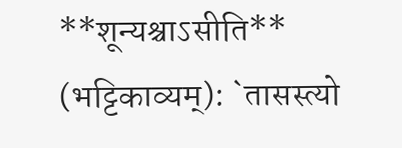**शून्यश्चाऽसीति** (भट्टिकाव्यम्): `तासस्त्यो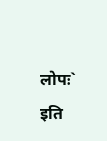लोपः` इति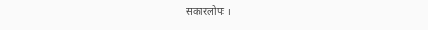सकारलोपः ।